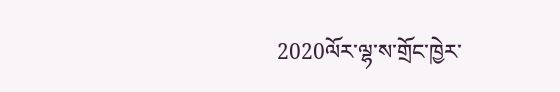2020ལོར་ལྷ་ས་གྲོང་ཁྱེར་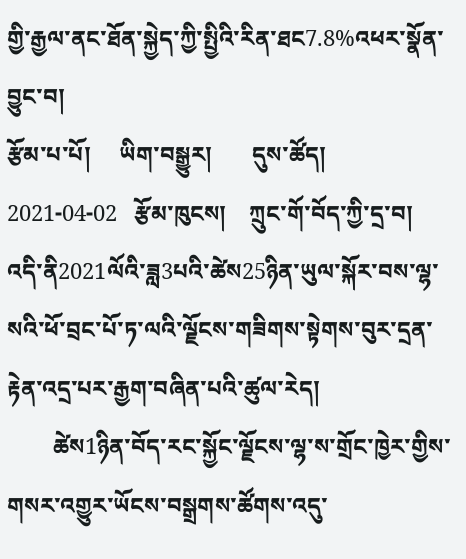གྱི་རྒྱལ་ནང་ཐོན་སྐྱེད་ཀྱི་སྤྱིའི་རིན་ཐང7.8%འཕར་སྣོན་བྱུང་བ།
རྩོམ་པ་པོ།     ཡིག་བསྒྱུར།       དུས་ཚོད།   2021-04-02   རྩོམ་ཁུངས།    ཀྲུང་གོ་བོད་ཀྱི་དྲ་བ།
འདི་ནི2021ལོའི་ཟླ3པའི་ཚེས25ཉིན་ཡུལ་སྐོར་བས་ལྷ་སའི་ཕོ་བྲང་པོ་ཏ་ལའི་ལྗོངས་གཟིགས་སྟེགས་བུར་དྲན་རྟེན་འདྲ་པར་རྒྱག་བཞིན་པའི་ཚུལ་རེད།
        ཚེས1ཉིན་བོད་རང་སྐྱོང་ལྗོངས་ལྷ་ས་གྲོང་ཁྱེར་གྱིས་གསར་འགྱུར་ཡོངས་བསྒྲགས་ཚོགས་འདུ་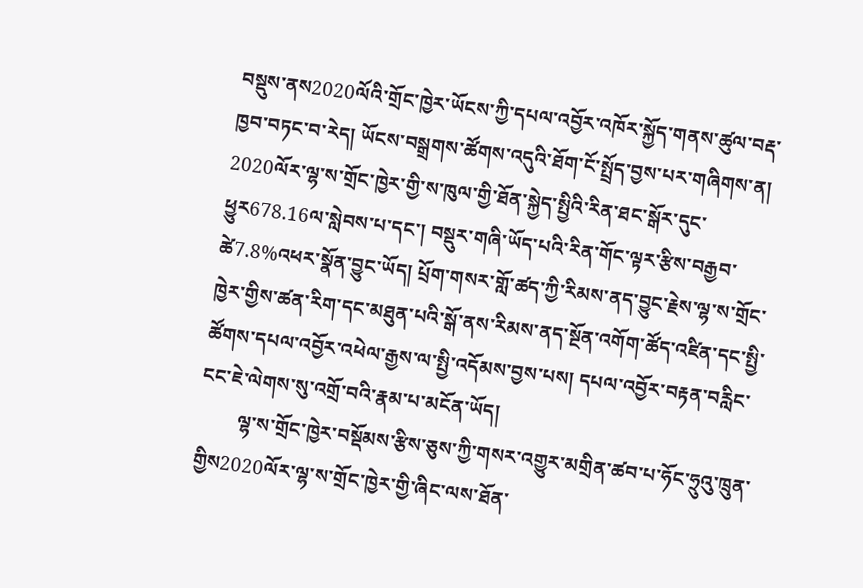བསྡུས་ནས2020ལོའི་གྲོང་ཁྱེར་ཡོངས་ཀྱི་དཔལ་འབྱོར་འཁོར་སྐྱོད་གནས་ཚུལ་བརྡ་ཁྱབ་བཏང་བ་རེད། ཡོངས་བསྒྲགས་ཚོགས་འདུའི་ཐོག་ངོ་སྤྲོད་བྱས་པར་གཞིགས་ན། 2020ལོར་ལྷ་ས་གྲོང་ཁྱེར་གྱི་ས་ཁུལ་གྱི་ཐོན་སྐྱེད་སྤྱིའི་རིན་ཐང་སྒོར་དུང་ཕྱུར678.16ལ་སླེབས་པ་དང་། བསྡུར་གཞི་ཡོད་པའི་རིན་གོང་ལྟར་རྩིས་བརྒྱབ་ཚེ7.8%འཕར་སྣོན་བྱུང་ཡོད། པྲོག་གསར་གློ་ཚད་ཀྱི་རིམས་ནད་བྱུང་རྗེས་ལྷ་ས་གྲོང་ཁྱེར་གྱིས་ཚན་རིག་དང་མཐུན་པའི་སྒོ་ནས་རིམས་ནད་སྔོན་འགོག་ཚོད་འཛིན་དང་སྤྱི་ཚོགས་དཔལ་འབྱོར་འཕེལ་རྒྱས་ལ་སྤྱི་འདོམས་བྱས་པས། དཔལ་འབྱོར་བརྟན་བརླིང་ངང་ཇེ་ལེགས་སུ་འགྲོ་བའི་རྣམ་པ་མངོན་ཡོད།
        ལྷ་ས་གྲོང་ཁྱེར་བསྡོམས་རྩིས་ཅུས་ཀྱི་གསར་འགྱུར་མགྲིན་ཚབ་པ་ཧོང་ཧྲུའུ་ཁྲུན་གྱིས2020ལོར་ལྷ་ས་གྲོང་ཁྱེར་གྱི་ཞིང་ལས་ཐོན་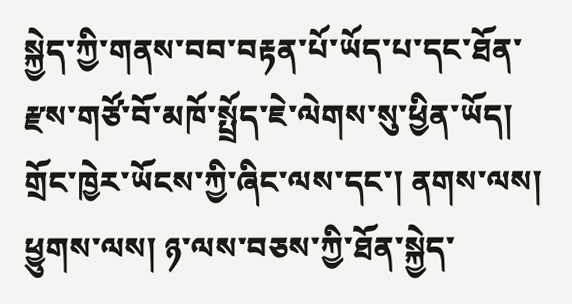སྐྱེད་ཀྱི་གནས་བབ་བརྟན་པོ་ཡོད་པ་དང་ཐོན་རྫས་གཙོ་བོ་མཁོ་སྤྲོད་ཇེ་ལེགས་སུ་ཕྱིན་ཡོད། གྲོང་ཁྱེར་ཡོངས་ཀྱི་ཞིང་ལས་དང་། ནགས་ལས། ཕྱུགས་ལས། ཉ་ལས་བཅས་ཀྱི་ཐོན་སྐྱེད་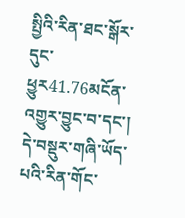སྤྱིའི་རིན་ཐང་སྒོར་དུང་ཕྱུར41.76མངོན་འགྱུར་བྱུང་བ་དང་། དེ་བསྡུར་གཞི་ཡོད་པའི་རིན་གོང་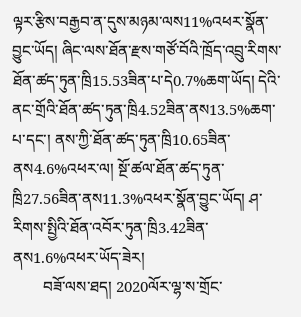ལྟར་རྩིས་བརྒྱབ་ན་དུས་མཉམ་ལས11%འཕར་སྣོན་བྱུང་ཡོད། ཞིང་ལས་ཐོན་རྫས་གཙོ་བོའི་ཁྲོད་འབྲུ་རིགས་ཐོན་ཚད་ཏུན་ཁྲི15.53ཟིན་པ་དེ0.7%ཆག་ཡོད། དེའི་ནང་གྲོའི་ཐོན་ཚད་ཏུན་ཁྲི4.52ཟིན་ནས13.5%ཆག་པ་དང་། ནས་ཀྱི་ཐོན་ཚད་ཏུན་ཁྲི10.65ཟིན་ནས4.6%འཕར་ལ། སྔོ་ཚལ་ཐོན་ཚད་ཏུན་ཁྲི27.56ཟིན་ནས11.3%འཕར་སྣོན་བྱུང་ཡོད། ཤ་རིགས་སྤྱིའི་ཐོན་འབོར་ཏུན་ཁྲི3.42ཟིན་ནས1.6%འཕར་ཡོད་ཟེར།
        བཟོ་ལས་ཐད། 2020ལོར་ལྷ་ས་གྲོང་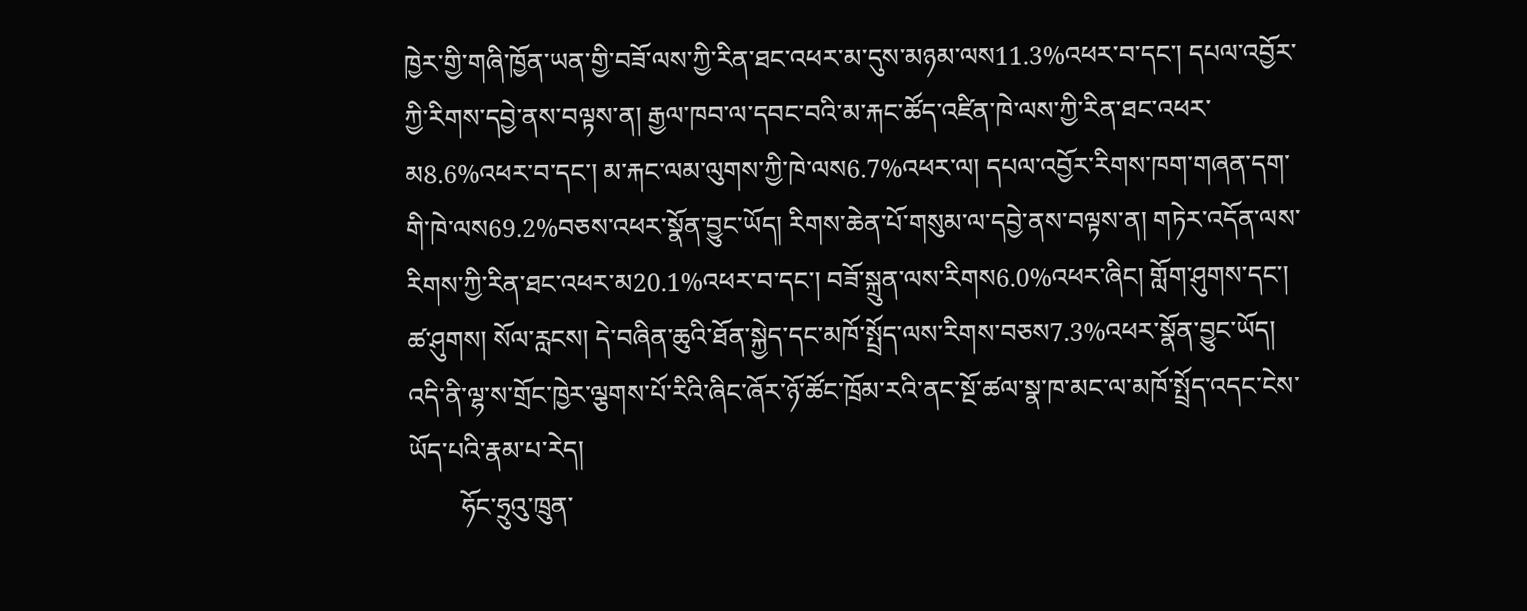ཁྱེར་གྱི་གཞི་ཁྱོན་ཡན་གྱི་བཟོ་ལས་ཀྱི་རིན་ཐང་འཕར་མ་དུས་མཉམ་ལས11.3%འཕར་བ་དང་། དཔལ་འབྱོར་ཀྱི་རིགས་དབྱེ་ནས་བལྟས་ན། རྒྱལ་ཁབ་ལ་དབང་བའི་མ་རྐང་ཚོད་འཛིན་ཁེ་ལས་ཀྱི་རིན་ཐང་འཕར་མ8.6%འཕར་བ་དང་། མ་རྐང་ལམ་ལུགས་ཀྱི་ཁེ་ལས6.7%འཕར་ལ། དཔལ་འབྱོར་རིགས་ཁག་གཞན་དག་གི་ཁེ་ལས69.2%བཅས་འཕར་སྣོན་བྱུང་ཡོད། རིགས་ཆེན་པོ་གསུམ་ལ་དབྱེ་ནས་བལྟས་ན། གཏེར་འདོན་ལས་རིགས་ཀྱི་རིན་ཐང་འཕར་མ20.1%འཕར་བ་དང་། བཟོ་སྐྲུན་ལས་རིགས6.0%འཕར་ཞིང། གློག་ཤུགས་དང་། ཚ་ཤུགས། སོལ་རླངས། དེ་བཞིན་ཆུའི་ཐོན་སྐྱེད་དང་མཁོ་སྤྲོད་ལས་རིགས་བཅས7.3%འཕར་སྣོན་བྱུང་ཡོད།
འདི་ནི་ལྷ་ས་གྲོང་ཁྱེར་ལྕགས་པོ་རིའི་ཞིང་ཞོར་ཉོ་ཚོང་ཁྲོམ་རའི་ནང་སྔོ་ཚལ་སྣ་ཁ་མང་ལ་མཁོ་སྤྲོད་འདང་ངེས་ཡོད་པའི་རྣམ་པ་རེད།
        ཧོང་ཧྲུའུ་ཁྲུན་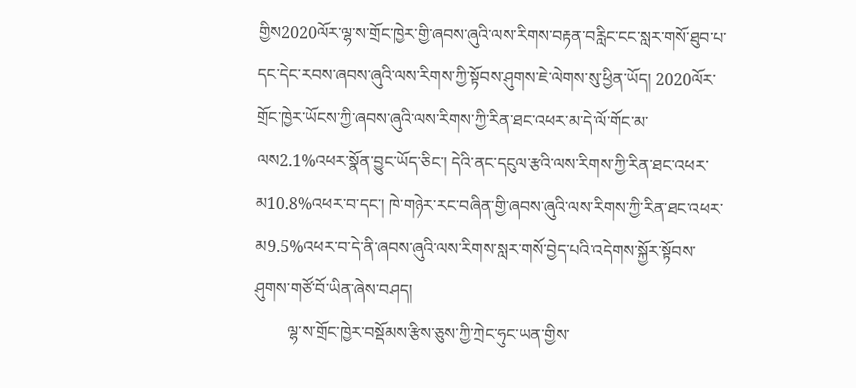གྱིས2020ལོར་ལྷ་ས་གྲོང་ཁྱེར་གྱི་ཞབས་ཞུའི་ལས་རིགས་བརྟན་བརླིང་ངང་སླར་གསོ་ཐུབ་པ་དང་དེང་རབས་ཞབས་ཞུའི་ལས་རིགས་ཀྱི་སྟོབས་ཤུགས་ཇེ་ལེགས་སུ་ཕྱིན་ཡོད། 2020ལོར་གྲོང་ཁྱེར་ཡོངས་ཀྱི་ཞབས་ཞུའི་ལས་རིགས་ཀྱི་རིན་ཐང་འཕར་མ་དེ་ལོ་གོང་མ་ལས2.1%འཕར་སྣོན་བྱུང་ཡོད་ཅིང་། དེའི་ནང་དངུལ་རྩའི་ལས་རིགས་ཀྱི་རིན་ཐང་འཕར་མ10.8%འཕར་བ་དང་། ཁེ་གཉེར་རང་བཞིན་གྱི་ཞབས་ཞུའི་ལས་རིགས་ཀྱི་རིན་ཐང་འཕར་མ9.5%འཕར་བ་དེ་ནི་ཞབས་ཞུའི་ལས་རིགས་སླར་གསོ་བྱེད་པའི་འདེགས་སྐྱོར་སྟོབས་ཤུགས་གཙོ་བོ་ཡིན་ཞེས་བཤད།
        ལྷ་ས་གྲོང་ཁྱེར་བསྡོམས་རྩིས་ཅུས་ཀྱི་ཀྲེང་ཧུང་ཡན་གྱིས་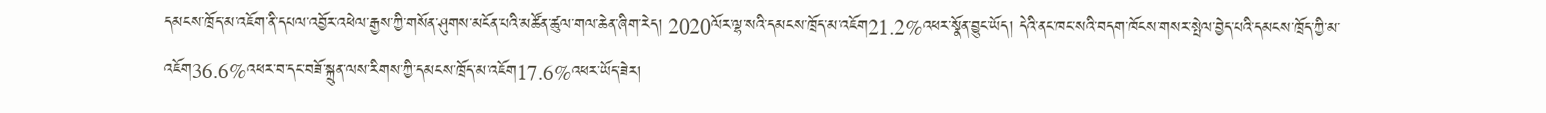དམངས་ཁྲོད་མ་འཇོག་ནི་དཔལ་འབྱོར་འཕེལ་རྒྱས་ཀྱི་གསོན་ཤུགས་མངོན་པའི་མཚོན་ཚུལ་གལ་ཆེན་ཞིག་རེད། 2020ལོར་ལྷ་སའི་དམངས་ཁྲོད་མ་འཇོག21.2%འཕར་སྣོན་བྱུང་ཡོད། དེའི་ནང་ཁང་སའི་བདག་ཁོངས་གསར་སྤེལ་བྱེད་པའི་དམངས་ཁྲོད་ཀྱི་མ་འཇོག36.6%འཕར་བ་དང་བཟོ་སྐྲུན་ལས་རིགས་ཀྱི་དམངས་ཁྲོད་མ་འཇོག17.6%འཕར་ཡོད་ཟེར།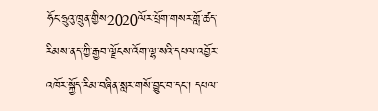ཧོང་ཧྲུའུ་ཁྲུན་གྱིས2020ལོར་པྲོག་གསར་གློ་ཚད་རིམས་ནད་ཀྱི་རྒྱབ་ལྗོངས་འོག་ལྷ་སའི་དཔལ་འབྱོར་འཁོར་སྐྱོད་རིམ་བཞིན་སླར་གསོ་བྱུང་བ་དང་། དཔལ་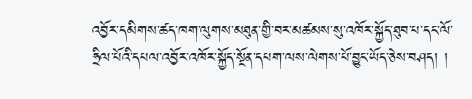འབྱོར་དམིགས་ཚད་ཁག་ལུགས་མཐུན་གྱི་བར་མཚམས་སུ་འཁོར་སྐྱོད་ཐུབ་པ་དང་ལོ་ཧྲིལ་པོའི་དཔལ་འབྱོར་འཁོར་སྐྱོད་སྔོན་དཔག་ལས་ལེགས་པོ་བྱུང་ཡོད་ཅེས་བཤད། །